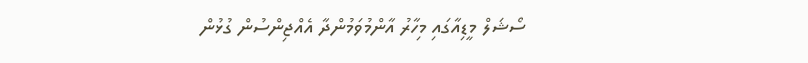ސޯޝަލް މީޑިއާގައި މިހާރު އާންމުވަމުންދާ އެއްޖިންސުން ގުޅުން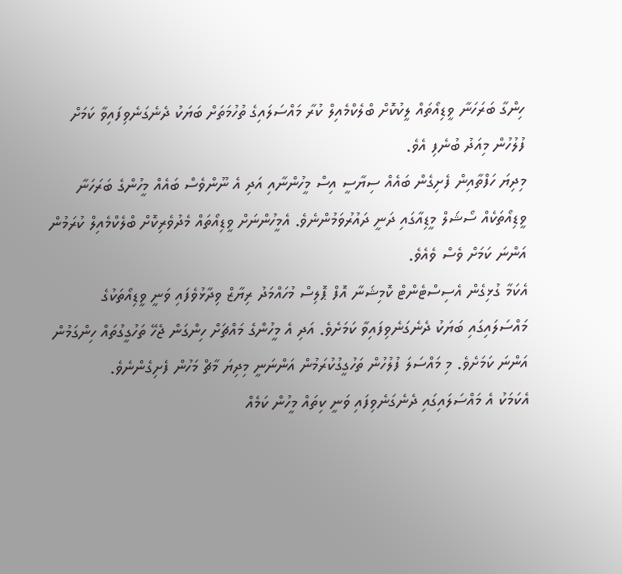ހިންގާ ބަރަހަނާ ވީޑިއޯތައް ލީކުކޮށް ބްލެކްމެއިލް ކުރާ މައްސަލައިގެ ތުހުމަތަށް ބަޔަކު ދެނެގަނެވިފައިވާ ކަމަށް ފުލުހުން މިއަދު ބުނެފި އެވެ.
މިދިޔަ ހަފްތާއިން ފެށިގެން ބައެއް ސިޔާސީ އިސް މީހުންނާއި އަދި އެ ނޫންވެސް ބައެއް މީހުންގެ ބަރަހަނާ ވީޑިއޯތަކެއް ސޯޝަލް މީޑިއާގައި ދަނީ ދައުރުވަމުންނެވެ. އެމީހުންނަށް ވީޑިއޯތައް މެދުވެރިކޮށް ބްލެކްމެއިލް ކުރަމުން އަންނަ ކަމަށް ވެސް ވެއެވެ.
އެކަމާ ގުޅިގެން އެސިސްޓެންޓް ކޮމިޝަނާ އޮފް ޕޮލިސް މުހައްމަދު ރިޔާޒް ވިދާޅުވެފައި ވަނީ ވީޑިއޯތަކުގެ މައްސަލައިގައި ބަޔަކު ދެނެގަނެވިފައިވާ ކަމަށެވެ. އަދި އެ މީހުންގެ މައްޗަށް ހިންގަން ޖެހޭ ތަހުގީގުތައް ހިންގަމުން އަންނަ ކަމަށެވެ. މި މައްސަލަ ފުލުހުން ތަހުގީގުކުރަމުން އަންނަނީ މިދިޔަ މާޗް މަހުން ފެށިގެންނެވެ.
އެކަމަކު އެ މައްސަލައިގައި ދެނެގަނެވިފައި ވަނީ ކިތައް މީހުން ކަމެއް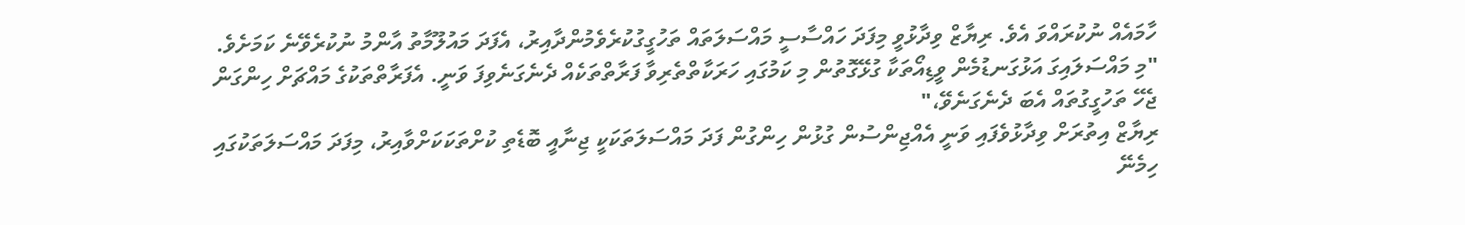ހާމައެއް ނުކުރައްވަ އެވެ. ރިޔާޒް ވިދާޅުވީ މިފަދަ ހައްސާސީ މައްސަލަތައް ތަހުގީގުކުރެވެމުންދާއިރު، އެފަދަ މައުލޫމާތު އާންމު ނުކުރެވޭނެ ކަމަށެވެ.
"މި މައްސަލައިގަ އަޅުގަނޑުމެން ވީޑިއޯތަކާ ގުޅޭގޮތުން މި ކަމުގައި ހަރަކާތްތެރިވާ ފަރާތްތަކެއް ދެނެގަނެވިފަ ވަނީ. އެފަރާތްތަކުގެ މައްޗަށް ހިންގަން ޖެހޭ ތަހުގީގުތައް އެބަ ދެނެގަނެވޭ،"
ރިޔާޒް އިތުރަށް ވިދާޅުވެފައި ވަނީ އެއްޖިންސުން ގުޅުން ހިންގުން ފަދަ މައްސަލަތަކަކީ ޖިނާއީ ބޮޑެތި ކުށްތަކަކަށްވާއިރު، މިފަދަ މައްސަލަތަކުގައި ހިމެނޭ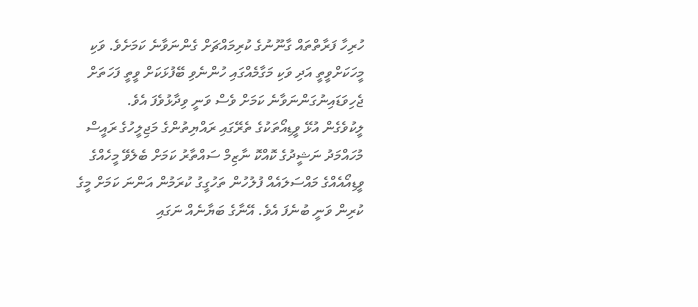ހުރިހާ ފަރާތްތައް ގާނޫނުގެ ކުރިމައްޗަށް ގެންނަވާނެ ކަމަށެވެ. ވަކި މީހަކަށްވީތީ އަދި ވަކި މަގާމެއްގައި ހުންނެވި ބޭފުޅަކަށް ވީތީ ފަހަތަށް ޖެހިވަޑައިނުގަންނަވާނެ ކަމަށް ވެސް ވަނީ ވިދާޅުވެފަ އެވެ.
ލީކުވެގެން އުޅޭ ވީޑިއޯތަކުގެ ތެރޭގައި ރައްޔިތުންގެ މަޖިލީހުގެ ރައީސް މުހައްމަދު ނަޝީދުގެ ކޮއްކޮ ނާޒިމް ސައްތާރު ކަމަށް ބެލެވޭ މީހެއްގެ ވީޑިއޯއެއްގެ މައްސަލައެއް ފުލުހުން ތަހުގީގު ކުރަމުން އަންނަ ކަމަށް މީގެ ކުރިން ވަނީ ބުނެފަ އެވެ. އޭނާގެ ބަޔާނެއް ނަގައި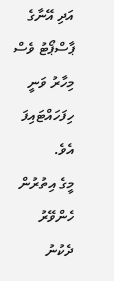އަދި އޭނާގެ ޕާސްޕޯޓު ވެސް މިހާރު ވަނީ ހިފަހައްޓައިފަ އެވެ.
މީގެ އިތުރުން ހެންވޭރު ދެކުނު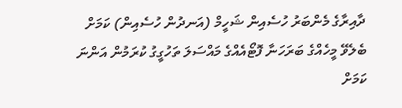ދާއިރާގެ މެންބަރު ހުސެއިން ޝަހީމް (އަނދުން ހުސެއިން) ކަމަށް ބެލެވޭ މީހެއްގެ ބަރަހަނާ ފޮޓޯއެއްގެ މައްސަލަ ތަހުގީގު ކުރަމުން އަންނަ ކަމަށް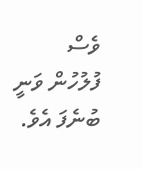ވެސް ފުލުހުން ވަނީ ބުނެފަ އެވެ.